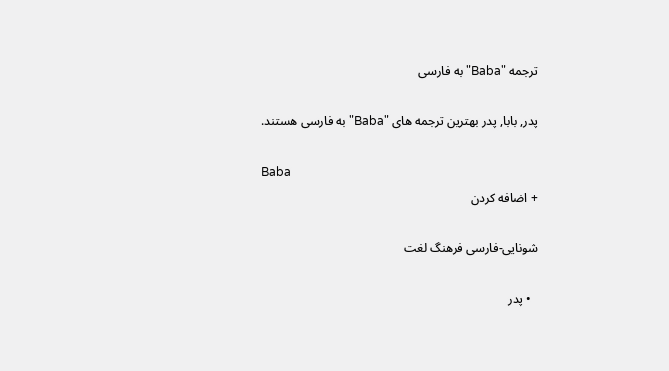ترجمه "Baba" به فارسی

پدر, بابا, پدر بهترین ترجمه های "Baba" به فارسی هستند.

Baba
+ اضافه کردن

شونایی-فارسی فرهنگ لغت

  • پدر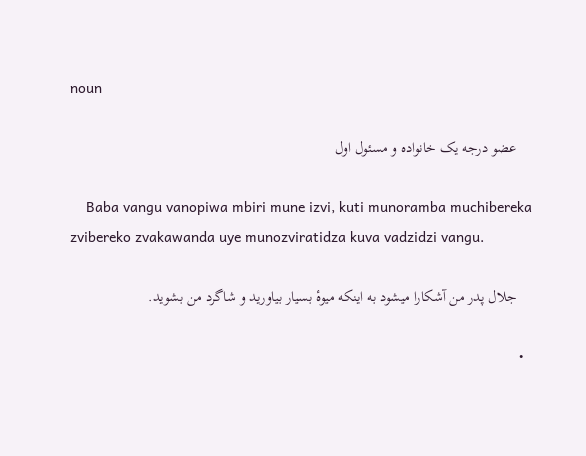noun

    عضو درجه یک خانواده و مسئول اول

    Baba vangu vanopiwa mbiri mune izvi, kuti munoramba muchibereka zvibereko zvakawanda uye munozviratidza kuva vadzidzi vangu.

    جلال پدر من آشکارا میشود به اینکه میوهٔ بسیار بیاورید و شاگرد من بشوید.

  •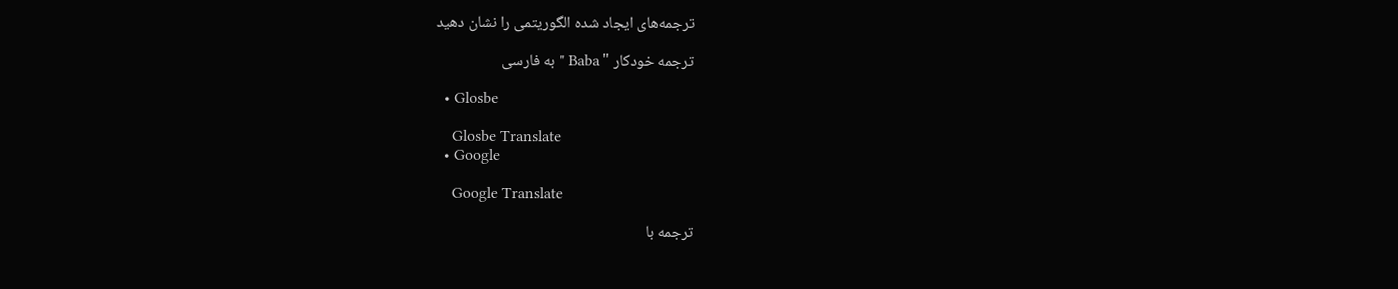ترجمه‌های ایجاد شده الگوریتمی را نشان دهید

ترجمه خودکار " Baba " به فارسی

  • Glosbe

    Glosbe Translate
  • Google

    Google Translate

ترجمه با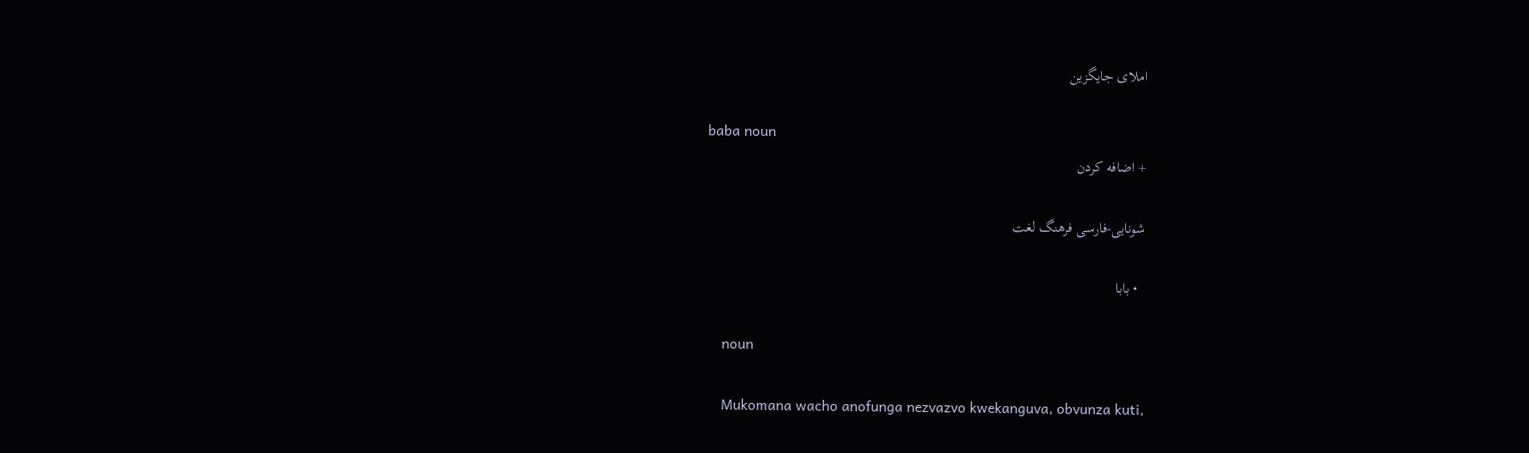املای جایگزین

baba noun
+ اضافه کردن

شونایی-فارسی فرهنگ لغت

  • بابا

    noun

    Mukomana wacho anofunga nezvazvo kwekanguva, obvunza kuti,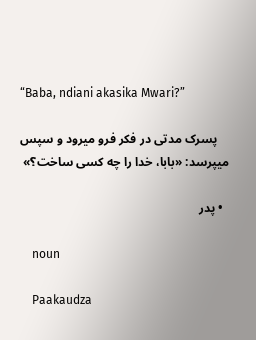“Baba, ndiani akasika Mwari?”

    پسرک مدتی در فکر فرو میرود و سپس میپرسد: «بابا، خدا را چه کسی ساخت؟»

  • پدر

    noun

    Paakaudza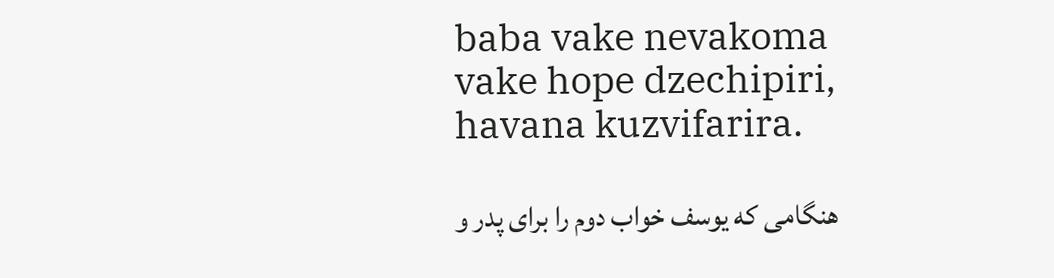baba vake nevakoma vake hope dzechipiri, havana kuzvifarira.

    هنگامی که یوسف خواب دوم را برای پدر و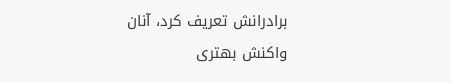برادرانش تعریف کرد، آنان واکنش بهتری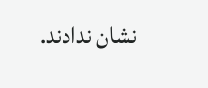نشان ندادند.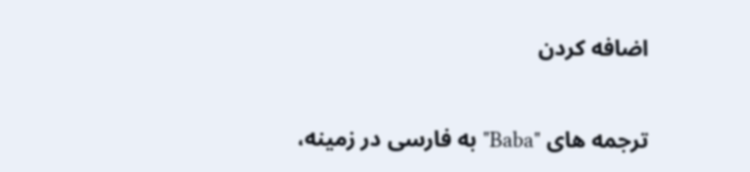اضافه کردن

ترجمه های "Baba" به فارسی در زمینه،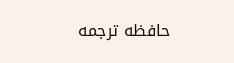حافظه ترجمه